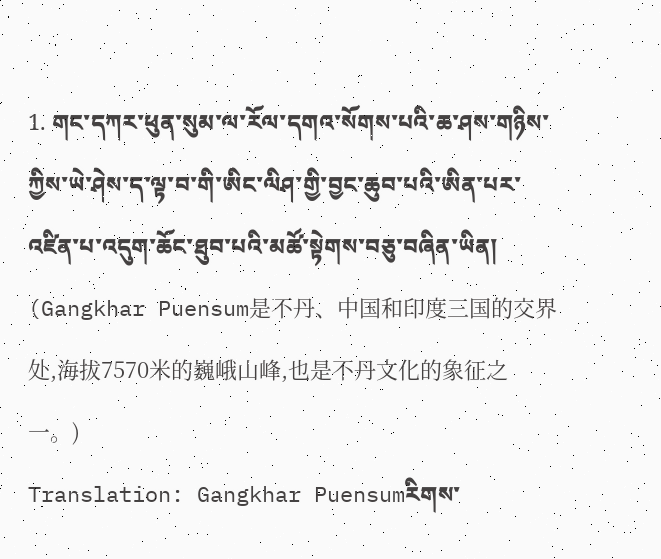1. གང་དཀར་ཕུན་སུམ་ལ་རོལ་དགའ་སོགས་པའི་ཆ་ཤས་གཉིས་ཀྱིས་ཡེ་ཤེས་ད་ལྟ་བ་གི་ཨིང་ལིཤ་གྱི་བྱང་ཆུབ་པའི་ཨིན་པར་འཛིན་པ་འདུག་ཆོང་ཐུབ་པའི་མཚོ་སྟེགས་བཅུ་བཞིན་ཡིན། (Gangkhar Puensum是不丹、中国和印度三国的交界处,海拔7570米的巍峨山峰,也是不丹文化的象征之一。)
Translation: Gangkhar Puensumརིགས་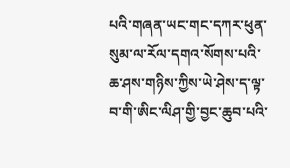པའི་གཞན་ཡང་གང་དཀར་ཕུན་སུམ་ལ་རོལ་དགའ་སོགས་པའི་ཆ་ཤས་གཉིས་ཀྱིས་ཡེ་ཤེས་ད་ལྟ་བ་གི་ཨིང་ལིཤ་གྱི་བྱང་ཆུབ་པའི་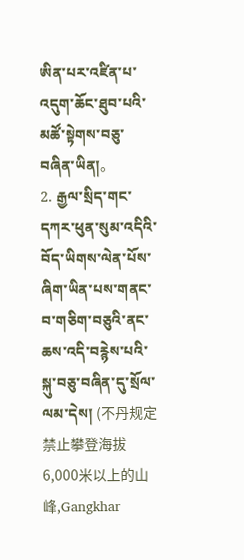ཨིན་པར་འཛིན་པ་འདུག་ཆོང་ཐུབ་པའི་མཚོ་སྟེགས་བཅུ་བཞིན་ཡིན།。
2. རྒྱལ་སྲིད་གང་དཀར་ཕུན་སུམ་འདིའི་བོད་ཡིགས་ལེན་པོས་ཞིག་ཡིན་པས་གནང་བ་གཅིག་བཅུའི་ནང་ཆས་འདི་བརྙེས་པའི་སྐུ་བཅུ་བཞིན་དུ་སྲོལ་ལམ་དེས། (不丹规定禁止攀登海拔6,000米以上的山峰,Gangkhar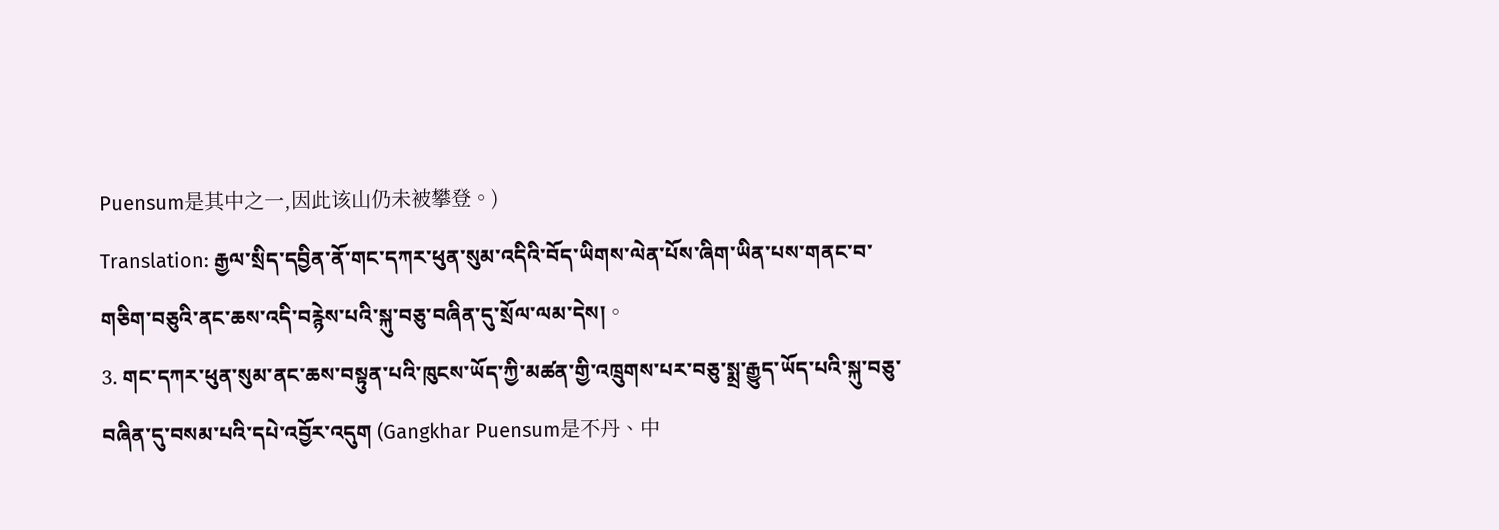Puensum是其中之一,因此该山仍未被攀登。)
Translation: རྒྱལ་སྲིད་དབྱིན་ནོ་གང་དཀར་ཕུན་སུམ་འདིའི་བོད་ཡིགས་ལེན་པོས་ཞིག་ཡིན་པས་གནང་བ་གཅིག་བཅུའི་ནང་ཆས་འདི་བརྙེས་པའི་སྐུ་བཅུ་བཞིན་དུ་སྲོལ་ལམ་དེས།。
3. གང་དཀར་ཕུན་སུམ་ནང་ཆས་བསྟུན་པའི་ཁུངས་ཡོད་ཀྱི་མཚན་གྱི་འཁྲུགས་པར་བཅུ་སྨྲ་རྒྱུད་ཡོད་པའི་སྐུ་བཅུ་བཞིན་དུ་བསམ་པའི་དཔེ་འབྱོར་འདུག (Gangkhar Puensum是不丹、中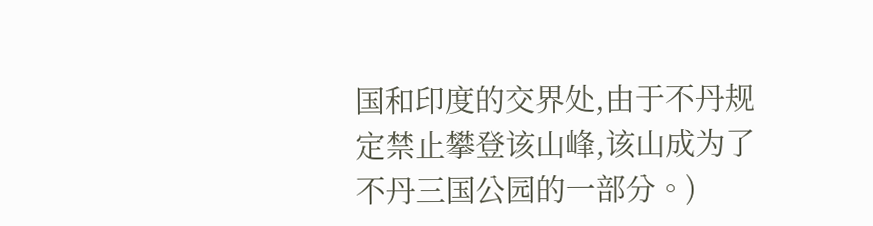国和印度的交界处,由于不丹规定禁止攀登该山峰,该山成为了不丹三国公园的一部分。)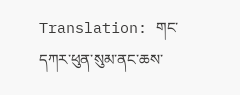Translation: གང་དཀར་ཕུན་སུམ་ནང་ཆས་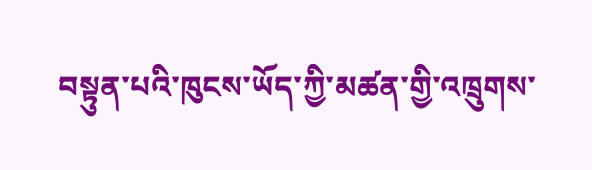བསྟུན་པའི་ཁུངས་ཡོད་ཀྱི་མཚན་གྱི་འཁྲུགས་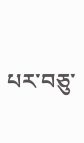པར་བཅུ་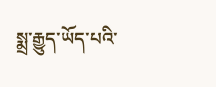སྨྲ་རྒྱུད་ཡོད་པའི་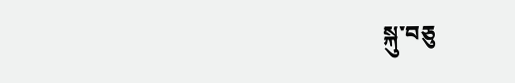སྐུ་བཅུ